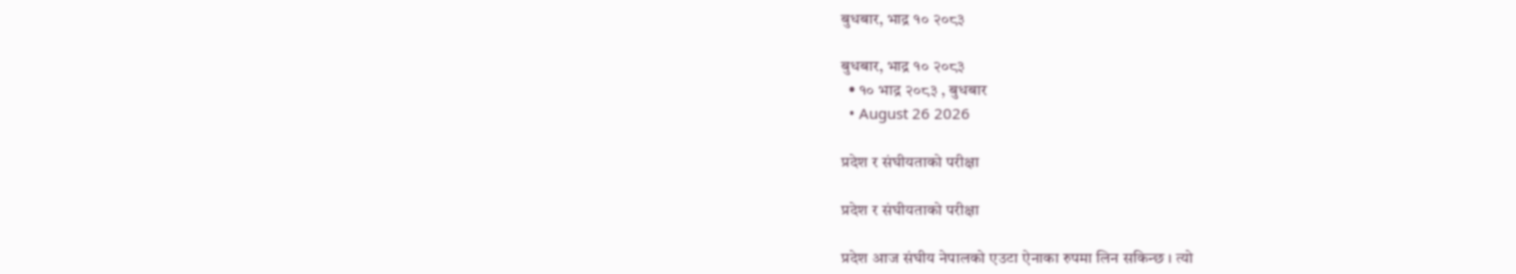बुधबार, भाद्र १० २०८३

बुधबार, भाद्र १० २०८३
  • १० भाद्र २०८३ , बुधबार
  • August 26 2026

प्रदेश र संघीयताको परीक्षा

प्रदेश र संघीयताको परीक्षा

प्रदेश आज संघीय नेपालको एउटा ऐनाका रुपमा लिन सकिन्छ । त्यो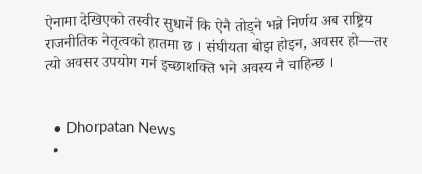ऐनामा देखिएको तस्वीर सुधार्ने कि ऐनै तोड्ने भन्ने निर्णय अब राष्ट्रिय राजनीतिक नेतृत्वको हातमा छ । संघीयता बोझ होइन, अवसर हो—तर त्यो अवसर उपयोग गर्न इच्छाशक्ति भने अवस्य नै चाहिन्छ ।


  • Dhorpatan News
  •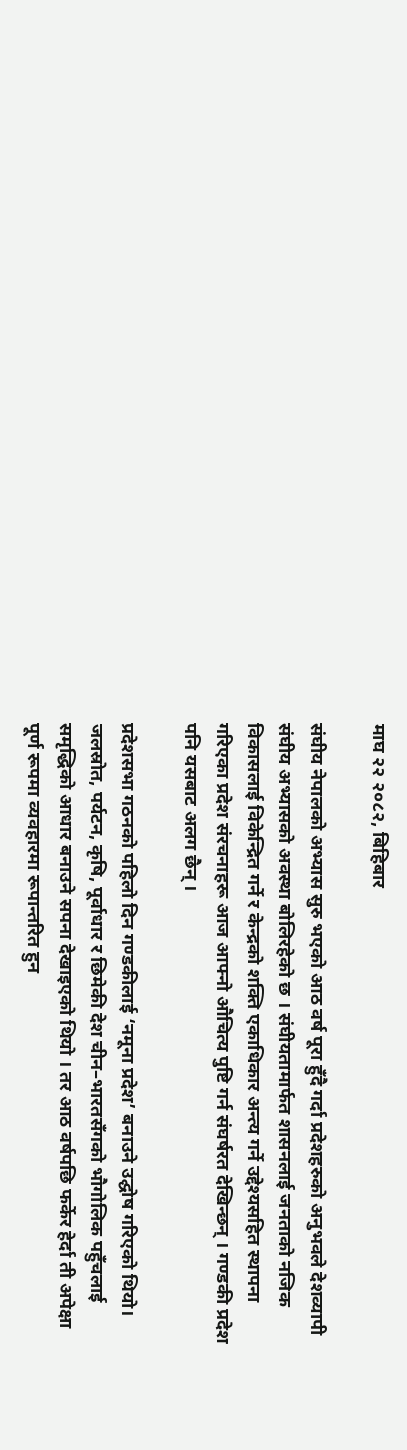माघ २२ २०८२, बिहिबार

संघीय नेपालको अभ्यास सुरु भएको आठ वर्ष पूरा हुँदै गर्दा प्रदेशहरुको अनुभवले देशव्यापी संघीय अभ्यासको अवस्था बोलिरहेको छ । संघीयतामार्फत शासनलाई जनताको नजिक विकासलाई विकेन्द्रित गर्ने र केन्द्रको शक्ति एकाधिकार अन्त्य गर्ने उद्देश्यसहित स्थापना गरिएका प्रदेश संरचनाहरू आज आफ्नो औचित्य पुष्टि गर्न संघर्षरत देखिन्छन् । गण्डकी प्रदेश पनि यसबाट अलग छैन् ।

प्रदेशसभा गठनको पहिलो दिन गण्डकीलाई ‘नमूना प्रदेश’ बनाउने उद्घोष गरिएको थियो। जलस्रोत, पर्यटन, कृषि, पूर्वाधार र छिमेकी देश चीन–भारतसँगको भौगोलिक पहुँचलाई समृद्धिको आधार बनाउने सपना देखाइएको थियो । तर आठ वर्षपछि फर्केर हेर्दा ती अपेक्षा पूर्ण रूपमा व्यवहारमा रूपान्तरित हुन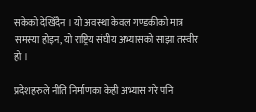सकेको देखिँदैन । यो अवस्था केवल गण्डकीको मात्र समस्या होइन, यो राष्ट्रिय संघीय अभ्यासको साझा तस्वीर हो ।

प्रदेशहरुले नीति निर्माणका केही अभ्यास गरे पनि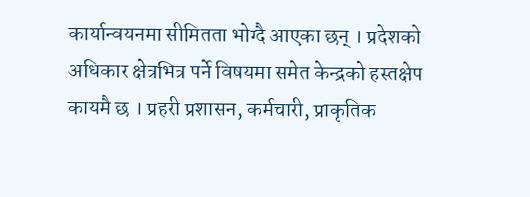कार्यान्वयनमा सीमितता भोग्दै आएका छन् । प्रदेशको अधिकार क्षेत्रभित्र पर्ने विषयमा समेत केन्द्रको हस्तक्षेप कायमै छ । प्रहरी प्रशासन, कर्मचारी, प्राकृतिक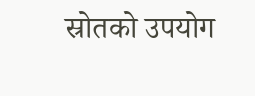स्रोतको उपयोग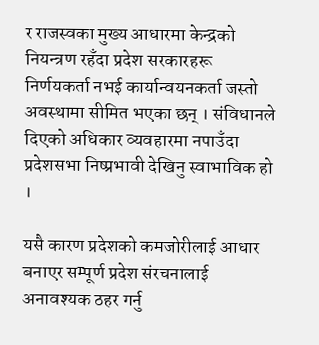र राजस्वका मुख्य आधारमा केन्द्रको नियन्त्रण रहँदा प्रदेश सरकारहरू निर्णयकर्ता नभई कार्यान्वयनकर्ता जस्तो अवस्थामा सीमित भएका छन् । संविधानले दिएको अधिकार व्यवहारमा नपाउँदा प्रदेशसभा निष्प्रभावी देखिनु स्वाभाविक हो ।

यसै कारण प्रदेशको कमजोरीलाई आधार बनाएर सम्पूर्ण प्रदेश संरचनालाई अनावश्यक ठहर गर्नु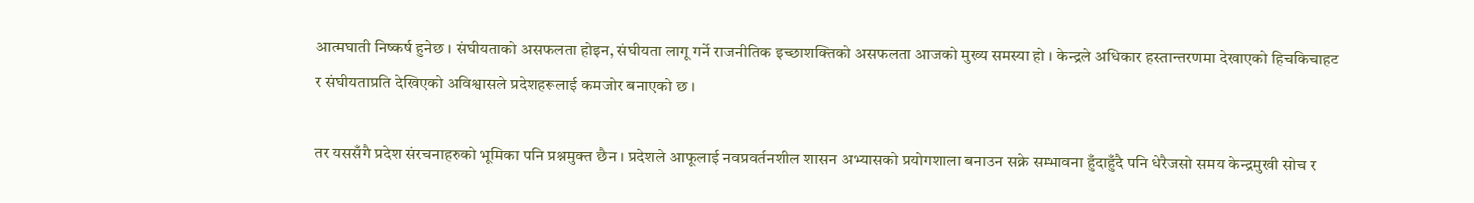आत्मघाती निष्कर्ष हुनेछ । संघीयताको असफलता होइन, संघीयता लागू गर्ने राजनीतिक इच्छाशक्तिको असफलता आजको मुख्य समस्या हो । केन्द्रले अधिकार हस्तान्तरणमा देखाएको हिचकिचाहट र संघीयताप्रति देखिएको अविश्वासले प्रदेशहरूलाई कमजोर बनाएको छ ।

तर यससँगै प्रदेश संरचनाहरुको भूमिका पनि प्रश्नमुक्त छैन । प्रदेशले आफूलाई नवप्रवर्तनशील शासन अभ्यासको प्रयोगशाला बनाउन सक्ने सम्भावना हुँदाहुँदै पनि धेरैजसो समय केन्द्रमुखी सोच र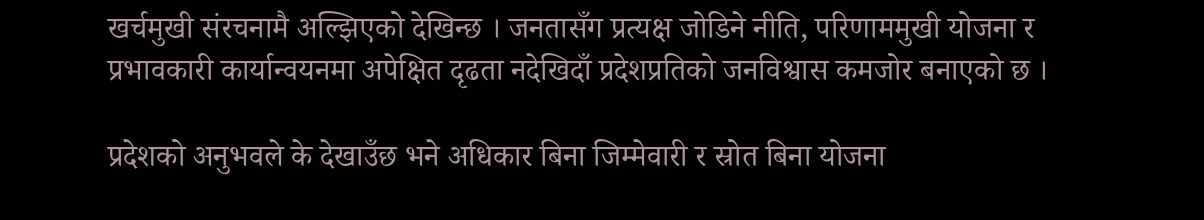खर्चमुखी संरचनामै अल्झिएको देखिन्छ । जनतासँग प्रत्यक्ष जोडिने नीति, परिणाममुखी योजना र प्रभावकारी कार्यान्वयनमा अपेक्षित दृढता नदेखिदाँ प्रदेशप्रतिको जनविश्वास कमजोर बनाएको छ ।

प्रदेशको अनुभवले के देखाउँछ भने अधिकार बिना जिम्मेवारी र स्रोत बिना योजना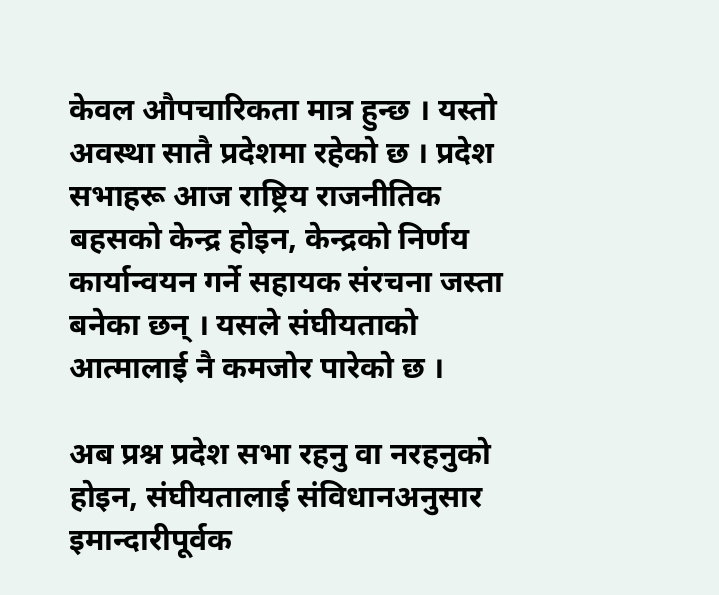केवल औपचारिकता मात्र हुन्छ । यस्तो अवस्था सातै प्रदेशमा रहेको छ । प्रदेश सभाहरू आज राष्ट्रिय राजनीतिक बहसको केन्द्र होइन, केन्द्रको निर्णय कार्यान्वयन गर्ने सहायक संरचना जस्ता बनेका छन् । यसले संघीयताको आत्मालाई नै कमजोर पारेको छ ।

अब प्रश्न प्रदेश सभा रहनु वा नरहनुको होइन, संघीयतालाई संविधानअनुसार इमान्दारीपूर्वक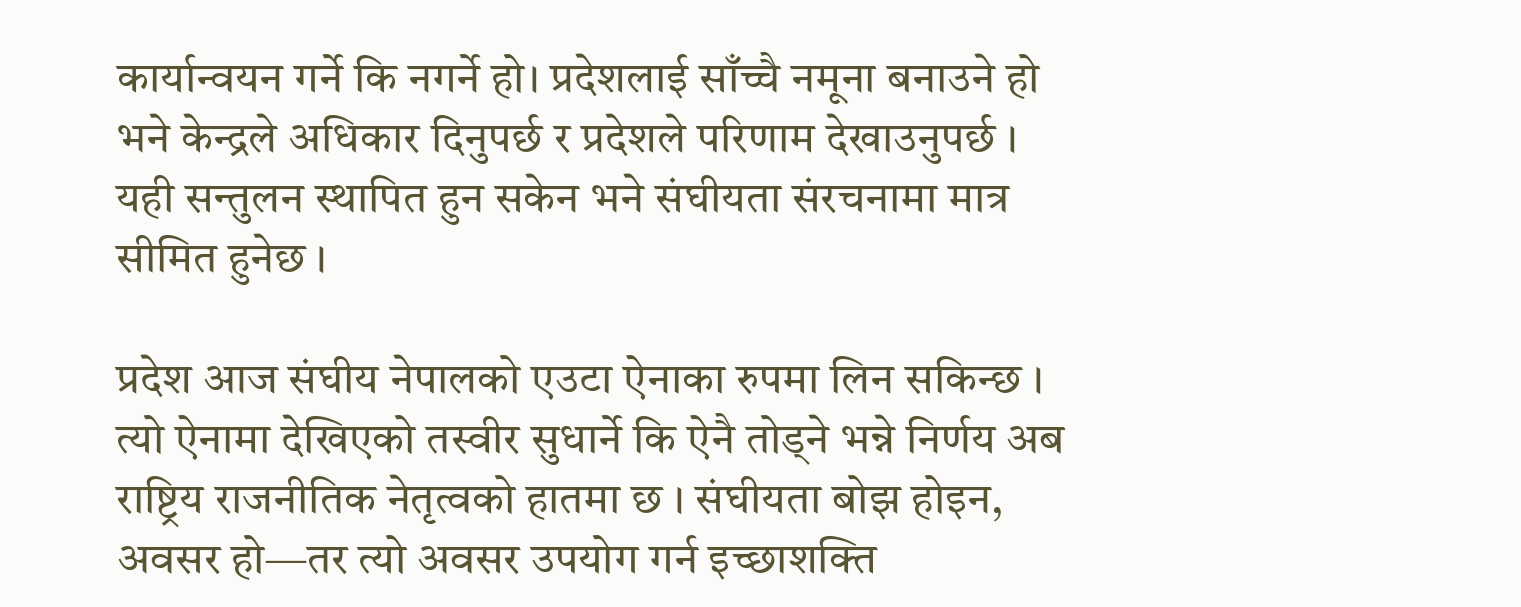कार्यान्वयन गर्ने कि नगर्ने हो। प्रदेशलाई साँच्चै नमूना बनाउने हो भने केन्द्रले अधिकार दिनुपर्छ र प्रदेशले परिणाम देखाउनुपर्छ । यही सन्तुलन स्थापित हुन सकेन भने संघीयता संरचनामा मात्र सीमित हुनेछ ।

प्रदेश आज संघीय नेपालको एउटा ऐनाका रुपमा लिन सकिन्छ । त्यो ऐनामा देखिएको तस्वीर सुधार्ने कि ऐनै तोड्ने भन्ने निर्णय अब राष्ट्रिय राजनीतिक नेतृत्वको हातमा छ । संघीयता बोझ होइन, अवसर हो—तर त्यो अवसर उपयोग गर्न इच्छाशक्ति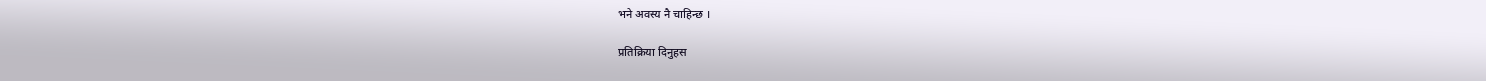भने अवस्य नै चाहिन्छ ।

प्रतिक्रिया दिनुहस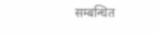सम्बन्धित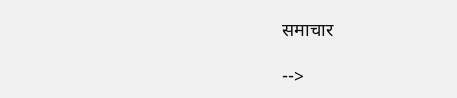समाचार

-->